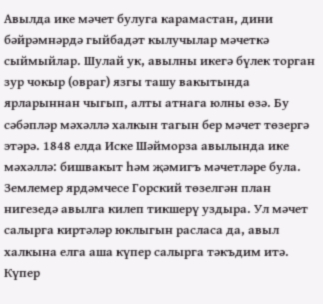Авылда ике мәчет булуга карамастан, дини бәйрәмнәрдә гыйбадәт кылучылар мәчеткә сыймыйлар. Шулай ук, авылны икегә бүлек торган зур чокыр (овраг) язгы ташу вакытында ярларыннан чыгып, алты атнага юлны өзә. Бу сәбәпләр мәхәллә халкын тагын бер мәчет төзергә этәрә. 1848 елда Иске Шәйморза авылында ике мәхәллә: бишвакыт һәм җәмигъ мәчетләре була. Землемер ярдәмчесе Горский төзелгән план нигезедә авылга килеп тикшерү уздыра. Ул мәчет салырга киртәләр юклыгын расласа да, авыл халкына елга аша күпер салырга тәкъдим итә. Күпер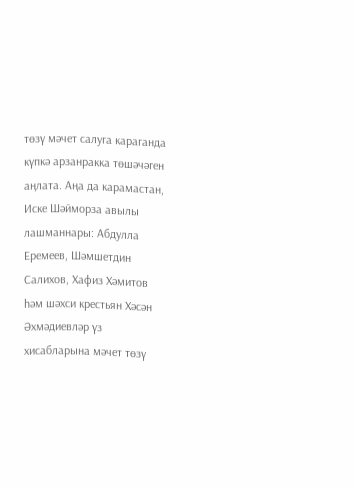төзү мәчет салуга караганда күпкә арзанракка төшәчәген аңлата. Аңа да карамастан, Иске Шәйморза авылы лашманнары: Абдулла Еремеев, Шәмшетдин Салихов, Хафиз Хәмитов һәм шәхси крестьян Хәсән Әхмәдиевләр үз хисабларына мәчет төзү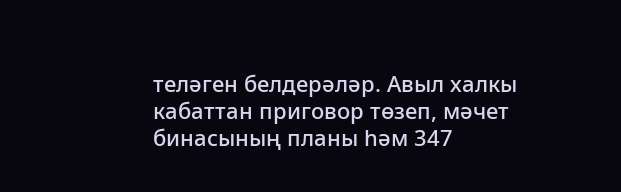теләген белдерәләр. Авыл халкы кабаттан приговор төзеп, мәчет бинасының планы һәм 347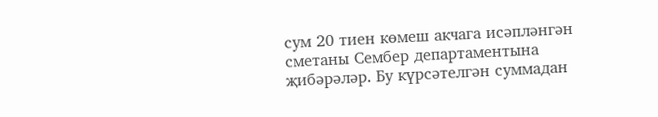сум 20 тиен көмеш акчага исәпләнгән сметаны Сембер департаментына җибәрәләр. Бу күрсәтелгән суммадан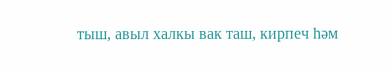тыш, авыл халкы вак таш, кирпеч һәм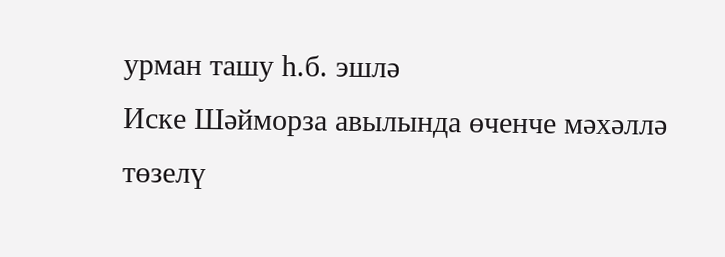урман ташу һ.б. эшлә
Иске Шәйморза авылында өченче мәхәллә төзелү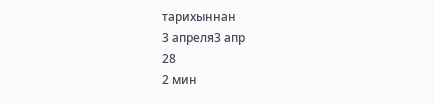тарихыннан
3 апреля3 апр
28
2 мин